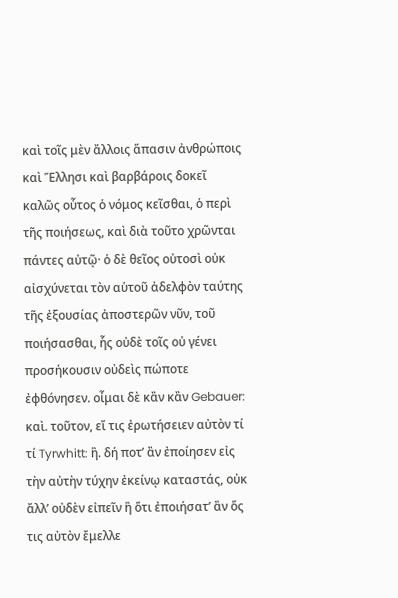καὶ τοῖς μὲν ἄλλοις ἅπασιν ἀνθρώποις καὶ Ἕλλησι καὶ βαρβάροις δοκεῖ καλῶς οὗτος ὁ νόμος κεῖσθαι, ὁ περὶ τῆς ποιήσεως, καὶ διὰ τοῦτο χρῶνται πάντες αὐτῷ· ὁ δὲ θεῖος οὑτοσὶ οὐκ αἰσχύνεται τὸν αὑτοῦ ἀδελφὸν ταύτης τῆς ἐξουσίας ἀποστερῶν νῦν, τοῦ ποιήσασθαι, ἧς οὐδὲ τοῖς οὐ γένει προσήκουσιν οὐδεὶς πώποτε ἐφθόνησεν. οἶμαι δὲ κἂν κἂν Gebauer: καὶ. τοῦτον, εἴ τις ἐρωτήσειεν αὐτὸν τί τί Tyrwhitt: ἢ. δή ποτʼ ἂν ἐποίησεν εἰς τὴν αὐτὴν τύχην ἐκείνῳ καταστάς, οὐκ ἄλλʼ οὐδὲν εἰπεῖν ἢ ὅτι ἐποιήσατʼ ἂν ὅς τις αὐτὸν ἔμελλε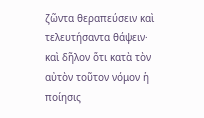ζῶντα θεραπεύσειν καὶ τελευτήσαντα θάψειν· καὶ δῆλον ὅτι κατὰ τὸν αὐτὸν τοῦτον νόμον ἡ ποίησις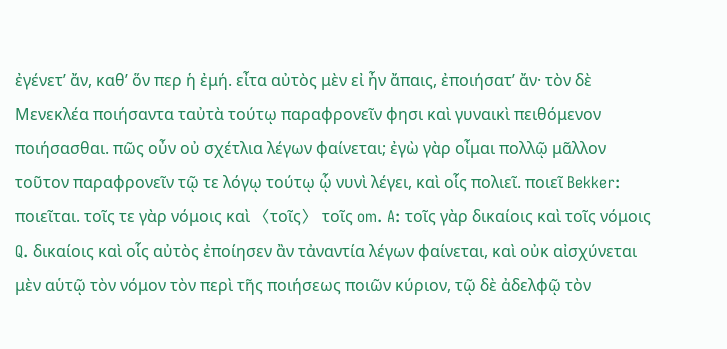ἐγένετʼ ἄν, καθʼ ὅν περ ἡ ἐμή. εἶτα αὐτὸς μὲν εἰ ἦν ἄπαις, ἐποιήσατʼ ἄν· τὸν δὲ Μενεκλέα ποιήσαντα ταὐτὰ τούτῳ παραφρονεῖν φησι καὶ γυναικὶ πειθόμενον ποιήσασθαι. πῶς οὖν οὐ σχέτλια λέγων φαίνεται; ἐγὼ γὰρ οἶμαι πολλῷ μᾶλλον τοῦτον παραφρονεῖν τῷ τε λόγῳ τούτῳ ᾧ νυνὶ λέγει, καὶ οἷς πολιεῖ. ποιεῖ Bekker: ποιεῖται. τοῖς τε γὰρ νόμοις καὶ 〈τοῖς〉 τοῖς om. A: τοῖς γὰρ δικαίοις καὶ τοῖς νόμοις Q. δικαίοις καὶ οἷς αὐτὸς ἐποίησεν ἂν τἀναντία λέγων φαίνεται, καὶ οὐκ αἰσχύνεται μὲν αὑτῷ τὸν νόμον τὸν περὶ τῆς ποιήσεως ποιῶν κύριον, τῷ δὲ ἀδελφῷ τὸν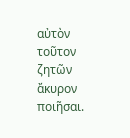αὐτὸν τοῦτον ζητῶν ἄκυρον ποιῆσαι.